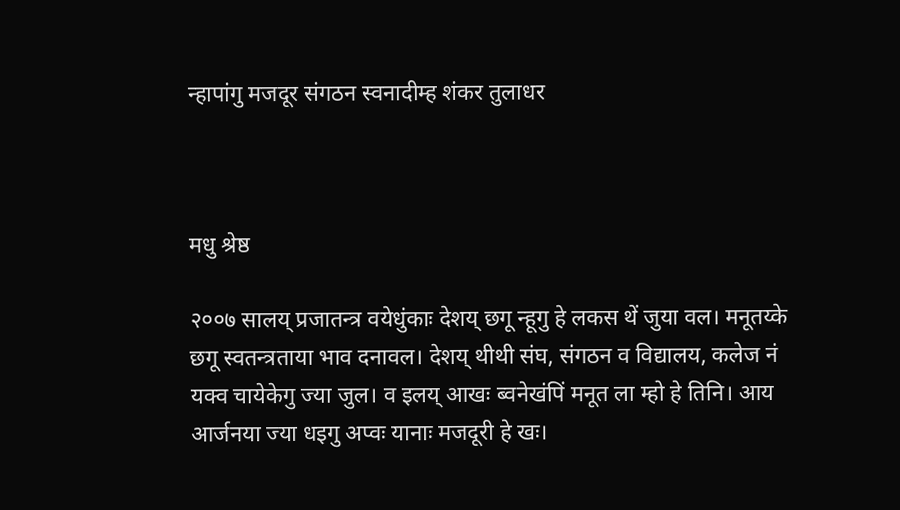न्हापांगु मजदूर संगठन स्वनादीम्ह शंकर तुलाधर



मधु श्रेष्ठ

२००७ सालय् प्रजातन्त्र वयेधुंकाः देशय् छगू न्हूगु हे लकस थें जुया वल। मनूतय्के छगू स्वतन्त्रताया भाव दनावल। देशय् थीथी संघ, संगठन व विद्यालय, कलेज नं यक्व चायेकेगु ज्या जुल। व इलय् आखः ब्वनेखंपिं मनूत ला म्हो हे तिनि। आय आर्जनया ज्या धइगु अप्वः यानाः मजदूरी हे खः।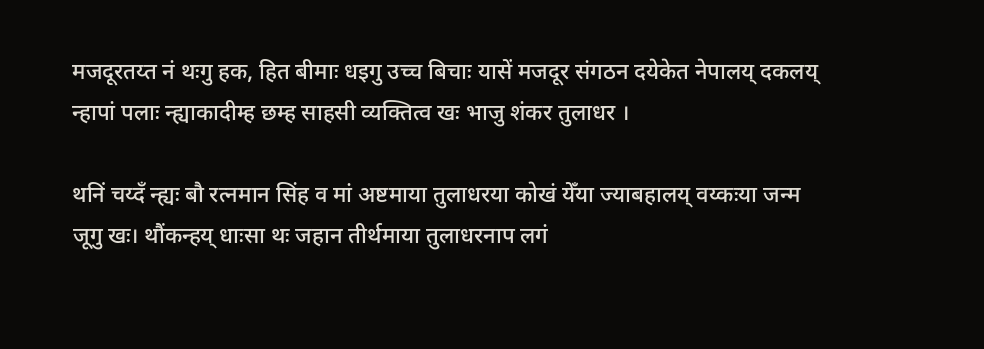मजदूरतय्त नं थःगु हक, हित बीमाः धइगु उच्च बिचाः यासें मजदूर संगठन दयेकेत नेपालय् दकलय् न्हापां पलाः न्ह्याकादीम्ह छम्ह साहसी व्यक्तित्व खः भाजु शंकर तुलाधर ।

थनिं चय्दँ न्ह्यः बौ रत्नमान सिंह व मां अष्टमाया तुलाधरया कोखं येँया ज्याबहालय् वय्कःया जन्म जूगु खः। थौंकन्हय् धाःसा थः जहान तीर्थमाया तुलाधरनाप लगं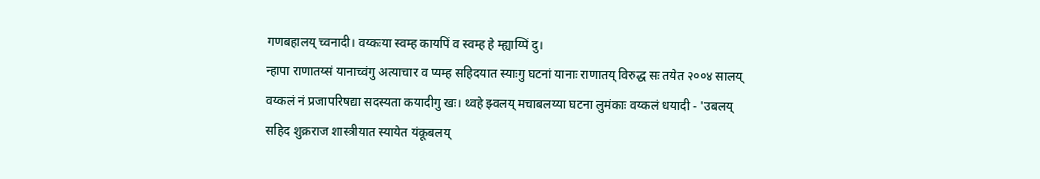गणबहालय् च्वनादी। वय्कःया स्वम्ह कायपिं व स्वम्ह हे म्ह्याय्पिं दु।
न्हापा राणातय्सं यानाच्वंगु अत्याचार व प्यम्ह सहिदयात स्याःगु घटनां यानाः राणातय् विरुद्ध सः तयेत २००४ सालय् वय्कलं नं प्रजापरिषद्या सदस्यता कयादीगु खः। थ्वहे झ्वलय् मचाबलय्या घटना लुमंकाः वय्कलं धयादी - 'उबलय् सहिद शुक्रराज शास्त्रीयात स्यायेत यंकूबलय्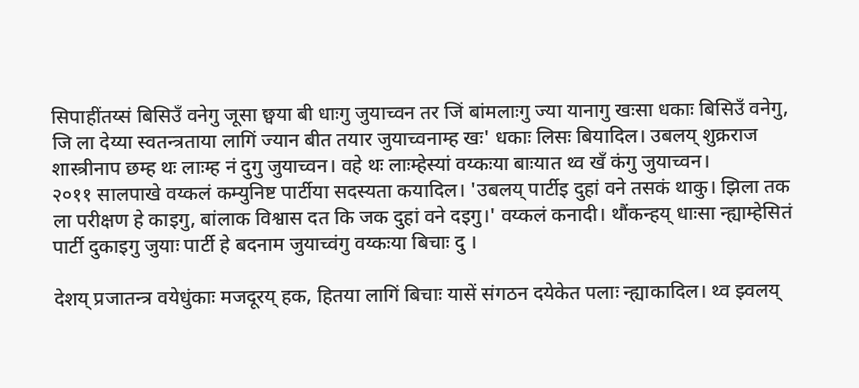सिपाहींतय्सं बिसिउँ वनेगु जूसा छ्वया बी धाःगु जुयाच्वन तर जिं बांमलाःगु ज्या यानागु खःसा धकाः बिसिउँ वनेगु, जि ला देय्या स्वतन्त्रताया लागिं ज्यान बीत तयार जुयाच्वनाम्ह खः' धकाः लिसः बियादिल। उबलय् शुक्रराज शास्त्रीनाप छम्ह थः लाःम्ह नं दुगु जुयाच्वन। वहे थः लाःम्हेस्यां वय्कःया बाःयात थ्व खँ कंगु जुयाच्वन।
२०११ सालपाखे वय्कलं कम्युनिष्ट पार्टीया सदस्यता कयादिल। 'उबलय् पार्टीइ दुहां वने तसकं थाकु। झिला तक ला परीक्षण हे काइगु, बांलाक विश्वास दत कि जक दुहां वने दइगु।' वय्कलं कनादी। थौंकन्हय् धाःसा न्ह्याम्हेसितं पार्टी दुकाइगु जुयाः पार्टी हे बदनाम जुयाच्वंगु वय्कःया बिचाः दु ।

देशय् प्रजातन्त्र वयेधुंकाः मजदूरय् हक, हितया लागिं बिचाः यासें संगठन दयेकेत पलाः न्ह्याकादिल। थ्व झ्वलय्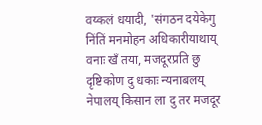वय्कलं धयादी, 'संगठन दयेकेगु निंतिं मनमोहन अधिकारीयाथाय् वनाः खँ तया, मजदूरप्रति छु दृष्टिकोण दु धकाः न्यनाबलय् नेपालय् किसान ला दु तर मजदूर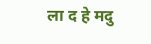ला द हे मदु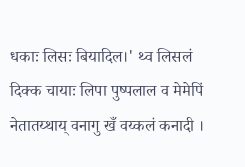धकाः लिसः बियादिल।' थ्व लिसलं दिक्क चायाः लिपा पुष्पलाल व मेमेपिं नेतातय्थाय् वनागु खँ वय्कलं कनादी ।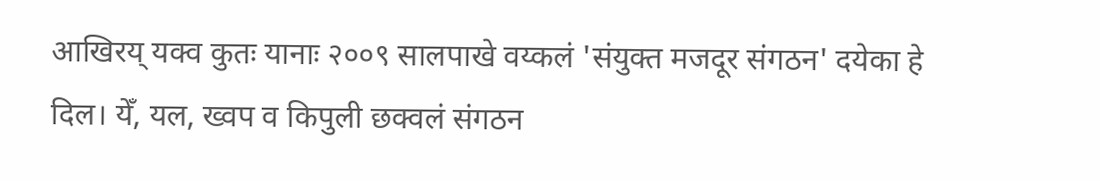आखिरय् यक्व कुतः यानाः २००९ सालपाखे वय्कलं 'संयुक्त मजदूर संगठन' दयेका हे दिल। येँ, यल, ख्वप व किपुली छक्वलं संगठन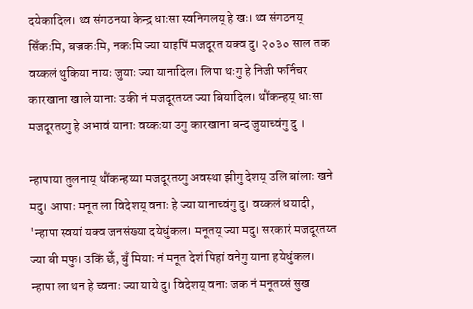दयेकादिल। थ्व संगठनया केन्द्र धाःसा स्वनिगलय् हे खः। थ्व संगठनय् सिँकःमि, बज्रकःमि, नकःमि ज्या याइपिं मजदूरत यक्व दु। २०३० साल तक वय्कलं थुकिया नायः जुयाः ज्या यानादिल। लिपा थःगु हे निजी फर्निचर कारखाना खाले यानाः उकी नं मजदूरतय्त ज्या बियादिल। थौंकन्हय् धाःसा मजदूरतय्गु हे अभावं यानाः वय्कःया उगु कारखाना बन्द जुयाच्वंगु दु ।

न्हापाया तुलनाय् थौंकन्हय्या मजदूरतय्गु अवस्था झीगु देशय् उलि बांलाः खने मदु। आपाः मनूत ला विदेशय् वनाः हे ज्या यानाच्वंगु दु। वय्कलं धयादी, 'न्हापा स्वयां यक्व जनसंख्या दयेधुंकल। मनूतय् ज्या मदु। सरकारं मजदूरतय्त ज्या बी मफु। उकिं छेँ, बुँ मियाः नं मनूत देशं पिहां वनेगु याना हयेधुंकल। न्हापा ला थन हे च्वनाः ज्या याये दु। विदेशय् वनाः जक नं मनूतय्सं सुख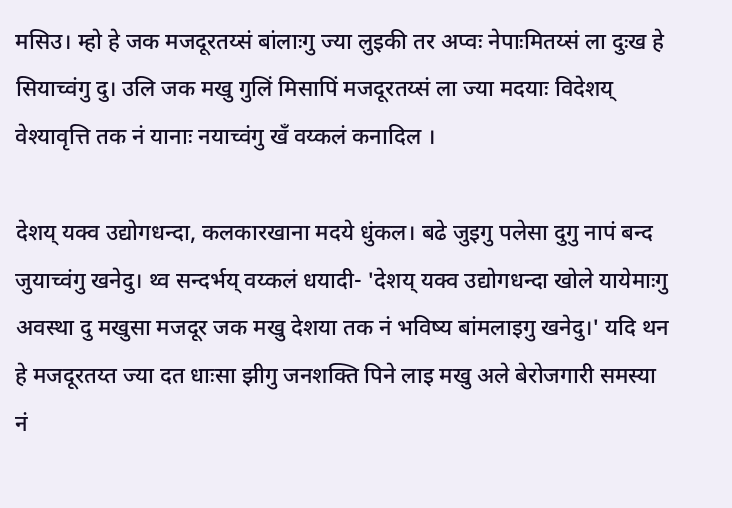मसिउ। म्हो हे जक मजदूरतय्सं बांलाःगु ज्या लुइकी तर अप्वः नेपाःमितय्सं ला दुःख हे सियाच्वंगु दु। उलि जक मखु गुलिं मिसापिं मजदूरतय्सं ला ज्या मदयाः विदेशय् वेश्यावृत्ति तक नं यानाः नयाच्वंगु खँ वय्कलं कनादिल ।

देशय् यक्व उद्योगधन्दा, कलकारखाना मदये धुंकल। बढे जुइगु पलेसा दुगु नापं बन्द जुयाच्वंगु खनेदु। थ्व सन्दर्भय् वय्कलं धयादी- 'देशय् यक्व उद्योगधन्दा खोले यायेमाःगु अवस्था दु मखुसा मजदूर जक मखु देशया तक नं भविष्य बांमलाइगु खनेदु।' यदि थन हे मजदूरतय्त ज्या दत धाःसा झीगु जनशक्ति पिने लाइ मखु अले बेरोजगारी समस्या नं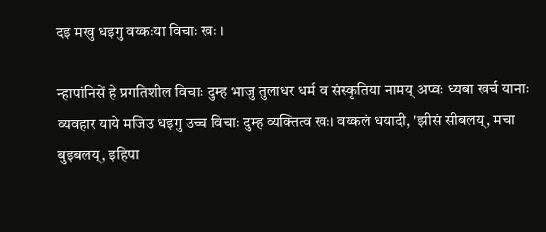दइ मखु धइगु वय्कःया विचाः खः ।

न्हापांनिसें हे प्रगतिशील विचाः दुम्ह भाजु तुलाधर धर्म व संस्कृतिया नामय् अप्वः ध्यबा खर्च यानाः व्यवहार याये मजिउ धइगु उच्च विचाः दुम्ह व्यक्तित्व खः। वय्कलं धयादी, 'झीसं सीबलय्, मचा बुइबलय्, इहिपा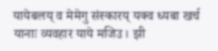यायेबलय् व मेमेगु संस्कारय् यक्व ध्यबा खर्च यानाः व्यवहार याये मजिउ। झी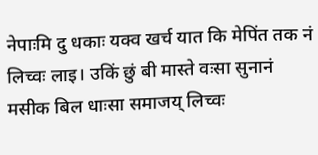नेपाःमि दु धकाः यक्व खर्च यात कि मेपिंत तक नं लिच्वः लाइ। उकिं छुं बी मास्ते वःसा सुनानं मसीक बिल धाःसा समाजय् लिच्वः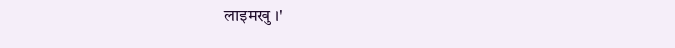लाइमखु ।'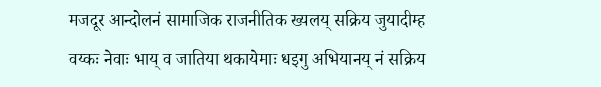मजदूर आन्दोलनं सामाजिक राजनीतिक ख्यलय् सक्रिय जुयादीम्ह वय्कः नेवाः भाय् व जातिया थकायेमाः धइगु अभियानय् नं सक्रिय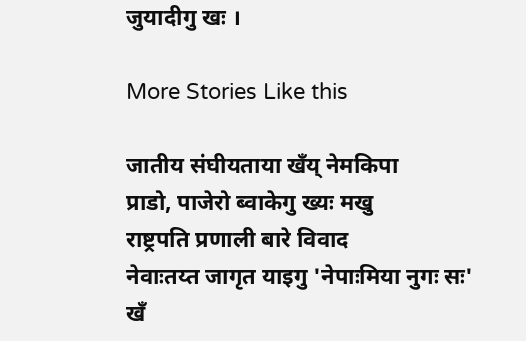जुयादीगु खः ।

More Stories Like this

जातीय संघीयताया खँय् नेमकिपा
प्राडो, पाजेरो ब्वाकेगु ख्यः मखु
राष्ट्रपति प्रणाली बारे विवाद
नेवाःतय्त जागृत याइगु 'नेपाःमिया नुगः सः'
खँ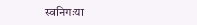स्वनिगःया